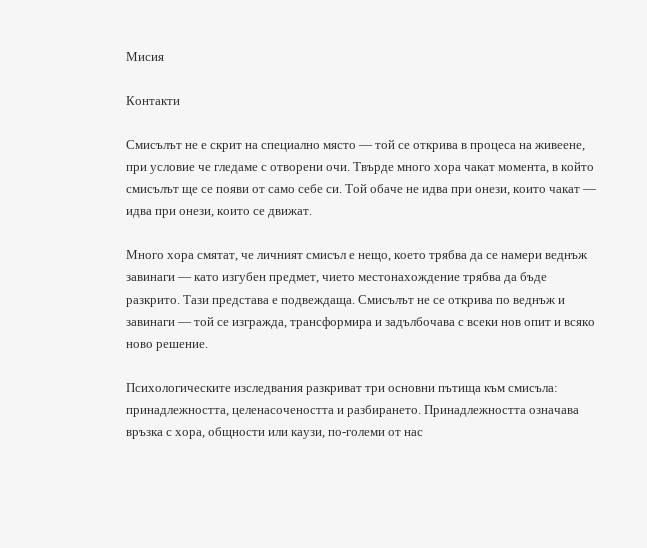Мисия

Контакти

Смисълът не е скрит на специално място — той се открива в процеса на живеене, при условие че гледаме с отворени очи. Твърде много хора чакат момента, в който смисълът ще се появи от само себе си. Той обаче не идва при онези, които чакат — идва при онези, които се движат.

Много хора смятат, че личният смисъл е нещо, което трябва да се намери веднъж завинаги — като изгубен предмет, чието местонахождение трябва да бъде разкрито. Тази представа е подвеждаща. Смисълът не се открива по веднъж и завинаги — той се изгражда, трансформира и задълбочава с всеки нов опит и всяко ново решение.

Психологическите изследвания разкриват три основни пътища към смисъла: принадлежността, целенасочеността и разбирането. Принадлежността означава връзка с хора, общности или каузи, по-големи от нас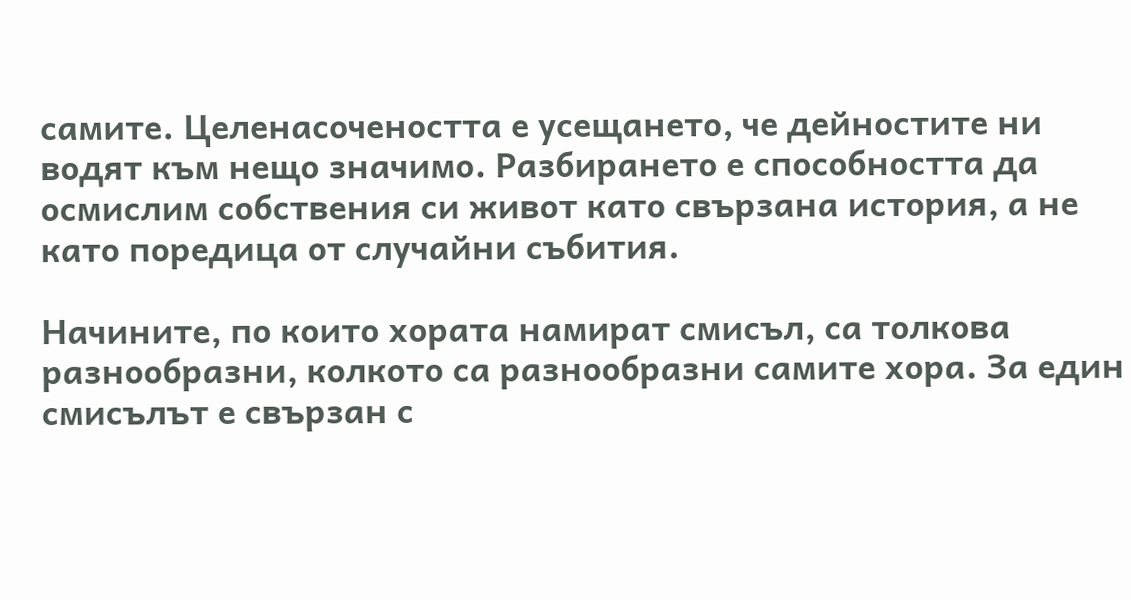самите. Целенасочеността е усещането, че дейностите ни водят към нещо значимо. Разбирането е способността да осмислим собствения си живот като свързана история, а не като поредица от случайни събития.

Начините, по които хората намират смисъл, са толкова разнообразни, колкото са разнообразни самите хора. За един смисълът е свързан с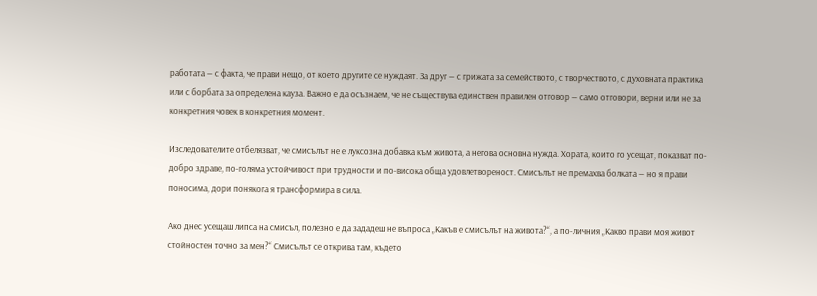работата — с факта, че прави нещо, от което другите се нуждаят. За друг — с грижата за семейството, с творчеството, с духовната практика или с борбата за определена кауза. Важно е да осъзнаем, че не съществува единствен правилен отговор — само отговори, верни или не за конкретния човек в конкретния момент.

Изследователите отбелязват, че смисълът не е луксозна добавка към живота, а негова основна нужда. Хората, които го усещат, показват по-добро здраве, по-голяма устойчивост при трудности и по-висока обща удовлетвореност. Смисълът не премахва болката — но я прави поносима, дори понякога я трансформира в сила.

Ако днес усещаш липса на смисъл, полезно е да зададеш не въпроса „Какъв е смисълът на живота?“, а по-личния „Какво прави моя живот стойностен точно за мен?“ Смисълът се открива там, където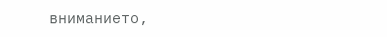вниманието,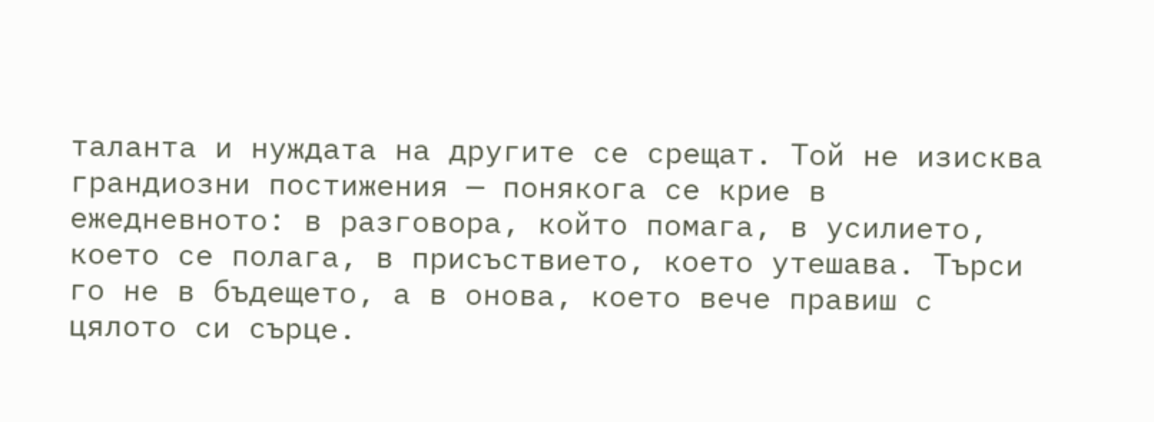таланта и нуждата на другите се срещат. Той не изисква грандиозни постижения — понякога се крие в ежедневното: в разговора, който помага, в усилието, което се полага, в присъствието, което утешава. Търси го не в бъдещето, а в онова, което вече правиш с цялото си сърце.